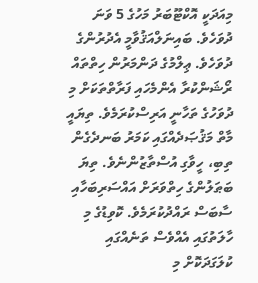މިއަދަކީ އޮކްޓޫބަރު މަހުގެ 5 ވަނަ ދުވަހެވެ. ބައިނަލްއަޤުވާމީ އެދުރުންގެ ދުވަހެވެ. ޢިލްމުގެ ދަންމަރުން ހިތްތައް ރޯޝަންކުރާ އެންމެހައި ފަރާތްތަކަށް މި ދުވަހުގެ ތަހާނީ އަރިސްކުރަމެވެ. ތިޔައީ މާތް މަޤުޞަދެއްގައި ކަމަރު ބަނދެގެން ތިބި، ހީވާގި އުސްތާޒުންނެވެ. ތިޔަ ބަޠަލުންގެ ހިތްވަރަށް އައްސަރިބަހާއި ސާބަސް ރައްދުކުރަމެވެ. ކޮވިޑުގެ މި ހާލަތުގައި އެއްވެސް ތަނެއްގައި ކުލަގަދަކޮށް މި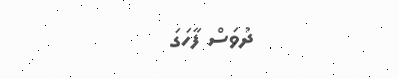ދުވަސް ފާހަގަ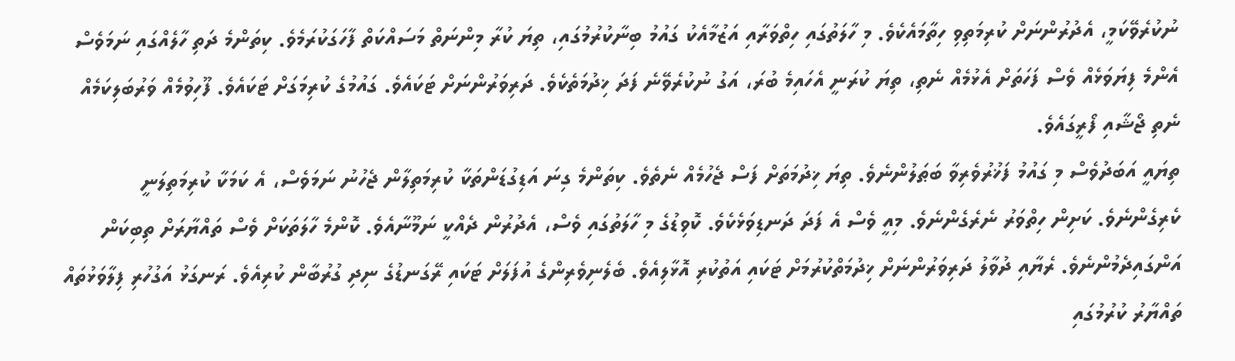ނުކުރެވޭކަމީ، އެދުރުންނަށް ކުރިމަތިވި ހިތާމައެކެވެ. މި ހާލަތުގައި ހިތްވަރާއި އަޒުމާއެކު ގައުމު ބިނާކުރުމުގައި، ތިޔަ ކުރާ މިންނަތް މަސައްކަތް ފާހަގަކުރަމެވެ. ކިތަންމެ ދަތި ހާލެއްގައި ނަމަވެސް އެންމެ ފިޔަވަޅެއް ވެސް ފަހަތަށް އެޅުމެއް ނެތި، ތިޔަ ކުރަނީ އެހައިމެ ބުރަ، އަގު ނުކުރެވޭނެ ފަދަ ޚިދުމަތެކެވެ. ދަރިވަރުންނަށް ޓަކައެވެ. ގައުމުގެ ކުރިމަގަށް ޓަކައެވެ. ފޫހިވުމެއް ވަރުބަލިކަމެއް ނެތި ޖޯޝާއި ފޯރީގައެވެ.
ތިޔައީ އަބަދުވެސް މި ގައުމު ފަޚުރުވެރިވާ ބަޠަލުންނެވެ. ތިޔަ ޚިދުމަތަށް ފަސް ޖެހުމެއް ނެތެވެ. ކިތަންމެ ގިނަ އަޑިގުޑަންތަކާ ކުރިމަތިލާން ޖެހުނު ނަމަވެސް، އެ ކަމަކާ ކުރިމަތިލަނީ ކެރިގެންނެވެ. ކަށިން ހިތްވަރު ނެރެގެންނެވެ. މިއީ ވެސް އެ ފަދަ ދަނޑިވަޅެކެވެ. ކޮވިޑުގެ މި ހާލަތުގައި ވެސް، އެދުރުން ދެއްކީ ނަމޫނާއެވެ. ކޮންމެ ހާލަތަކަށް ވެސް ތައްޔާރަށް ތިބިކަން އަންގައިދެމުންނެވެ. ރެޔާއި ދުވާލު ދަރިވަރުންނަށް ޚިދުމަތްކުރުމަށް ޓަކައި އަތުކުރި އޮޅާލިއެވެ. ބެލެނިވެރިންގެ އުފަލަށް ޓަކައި ރޭގަނޑުގެ ނިދި ގުރުބާން ކުރިއެވެ. ރަނގަޅު އަގުހުރި ފިލާވަޅުތައް ތައްޔާރު ކުރުމުގައި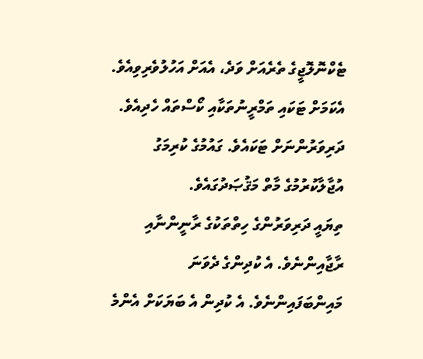ޓެކްނޮލޮޖީގެ ތެރެއަށް ވަދެ، އެއަށް އަހުލުވެރިވިއެވެ. އެކަމަށް ޓަކައި ތަމްރީނުތަކާއި ކޯސްތައް ހެދިއެވެ. ދަރިވަރުންނަށް ޓަކައެވެ. ގައުމުގެ ކުރިމަގު އުޖާލާކުރުމުގެ މާތް މަޤުޞަދުގައެވެ.
ތިޔައީ ދަރިވަރުންގެ ހިތްތަކުގެ ރާނީންނާއި ރާޖާއިންނެވެ. އެ ކުދިންގެ ދެވަނަ މައިންބަފައިންނެވެ. އެ ކުދިން އެ ބަޔަކަށް އެންމެ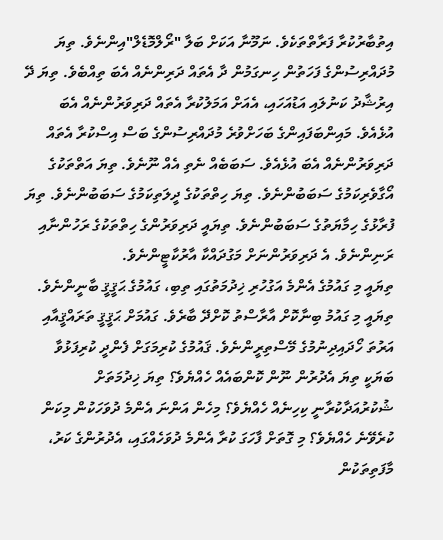އިތުބާރުކުރާ ފަރާތްތަކެވެ. ނަމޫނާ އަކަށް ބަލާ "ރޯލްމޮޑެލް"އިންނެވެ. ތިޔަ މުދައްރިސުންގެ ފަހަތުން ހިނގަމުން ދާ އެތައް ދަރިންނެއް އެބަ ތިއްބެވެ. ތިޔަ ދޭ އިރުޝާދު ކަނުލައި އަޑުއަހައި، އެއަށް އަމަލުކުރާ އެތައް ދަރިވަރުންނެއް އެބަ އުޅެއެވެ. މައިންބަފައިންގެ ބަހަށްވުރެ މުދައްރިސުންގެ ބަސް އިސްކުރާ އެތައް ދަރިވަރުންނެއް އެބަ އުޅެއެވެ. ސަބަބެއް ނެތި އެއް ނޫނެވެ. ތިޔަ އަތްތަކުގެ އޯގާވެރިކަމުގެ ސަބަބުންނެވެ. ތިޔަ ހިތްތަކުގެ ދީލަތިކަމުގެ ސަބަބުންނެވެ. ތިޔަ ފުރާޅުގެ ހިމާޔަތުގެ ސަބަބުންނެވެ. ތިޔައީ ދަރިވަރުންގެ ހިތްތަކުގެ ރަހުންނާއި ރަނިންނެވެ. އެ ދަރިވަރުންނަށް މަގުދައްކާ އާރުކާޓީންނެވެ.
ތިޔައީ މި ގައުމުގެ އެންމެ އަގުހުރި ޚިދުމަތުގައި ތިބި، ގައުމުގެ ޙަޤީޤީ ބާނީންނެވެ. ތިޔައީ މި ގައުމު ބިނާކޮށް އާރާސްތު ކޮށްދޭ ބާރެވެ. ގައުމަށް ޙަޤީޤީ ތަރައްޤީއާއި އަރުތަ ހޯދައިދިނުމުގެ މޭސްތިރީންނެވެ. ޤައުމުގެ ކުރިމަގަށް ފެންދީ ކުރިފަޅުވާ ބަޔަކީ ތިޔަ އެދުރުން ނޫން ކޮންބައެއް ހެއްޔެވެ؟ ތިޔަ ޚިދުމަތަށް ޝުކުރުއަދާކުރާނީ ކިހިނެއް ހެއްޔެވެ؟ މިހެން އަންނަ އެންމެ ދުވަހަކުން މިކަން ކުރެވޭނެ ހެއްޔެވެ؟ މި ގޮތަށް ފާހަގަ ކުރާ އެންމެ ދުވަހެއްގައި، އެދުރުންގެ ކަރު، މާފަތިތަކުން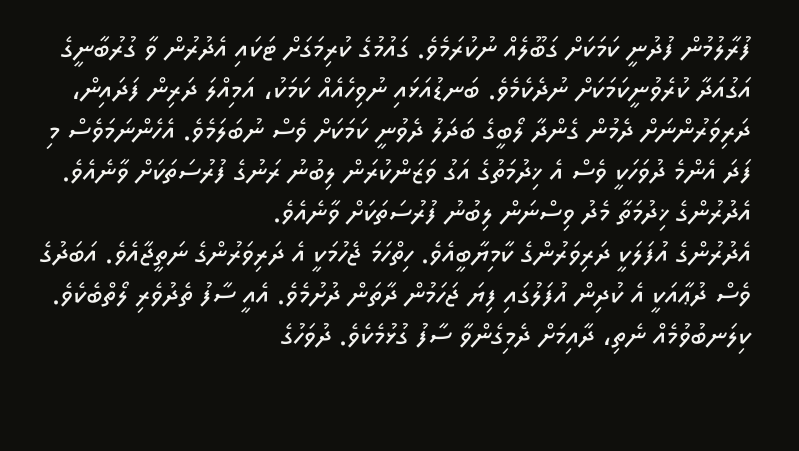ފުރާލުމުން ފުދުނީ ކަމަކަށް ގަބޫލެއް ނުކުރަމެވެ. ގައުމުގެ ކުރިމަގަށް ޓަކައި އެދުރުން ވާ ގުރުބާނީގެ އަގުއަދާ ކުރެވުނީކަމަކަށް ނުދެކެމެވެ. ބަނޑުއަޅައި ނުވިހެއެއް ކަމަކު، އަމިއްލަ ދަރިން ފަދައިން، ދަރިވަރުންނަށް ދެމުން ގެންދާ ލޯބީގެ ބަދަލު ދެވުނީ ކަމަކަށް ވެސް ނުބަލަމެވެ. އެހެންނަމަވެސް މި ފަދަ އެންމެ ދުވަހަކީ ވެސް އެ ޚިދުމަތުގެ އަގު ވަޒަންކުރަން ލިބުނު ރަނުގެ ފުރުސަތަކަށް ވާނެއެވެ. އެދުރުންގެ ޚިދުމަތާ މެދު ވިސްނަން ލިބުނު ފުރުސަތަކަށް ވާނެއެވެ.
އެދުރުންގެ އުފަލަކީ ދަރިވަރުންގެ ކާމިޔާބީއެވެ. ހިތްހަމަ ޖެހުމަކީ އެ ދަރިވަރުންގެ ނަތީޖާއެވެ. އަބަދުގެ ވެސް ދުޢާއަކީ އެ ކުދިން އުފަލުގައި ފިޔަ ޖަހަމުން ދާތަން ދުށުމެވެ. އެއީ ސާފު ތެދުވެރި ލޯތްބެކެވެ. ކިލަނބުވުމެއް ނެތި، ދާއިމަށް ދެމިގެންވާ ސާފު ގުޅުމެކެވެ. ދުވަހުގެ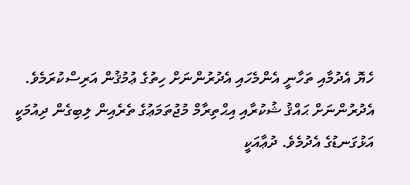ހެޔޮ އެދުމާއި ތަހާނީ އެންމެހައި އެދުރުންނަށް ހިތުގެ ޢުމުޤުން އަރިސްކުރަމެވެ. އެދުރުންނަށް ޙައްޤު ޝުކުރާއި އިޙްތިރާމް މުޖުތަމަޢުގެ ތެރެއިން ލިބިގެން ދިއުމަކީ އަޅުގަނޑުގެ އެދުމެވެ. ދުޢާއަކީ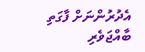އެދުރުންނަށް ފާގަތި ބާއްޖަވެރި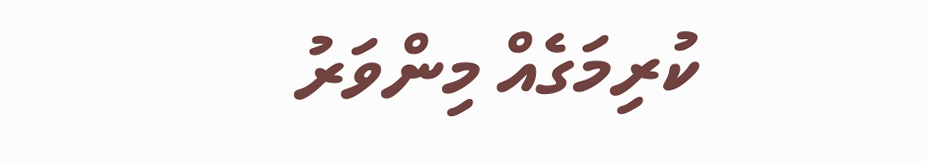ކުރިމަގެއް މިންވަރު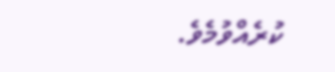ކުރެއްވުމެވެ.